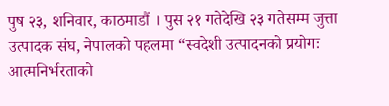पुष २३, शनिवार, काठमाडौं । पुस २१ गतेदेखि २३ गतेसम्म जुत्ता उत्पादक संघ, नेपालको पहलमा “स्वदेशी उत्पादनको प्रयोगः आत्मनिर्भरताको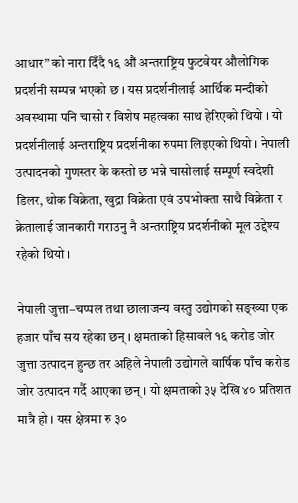आधार” को नारा दिँदै १६ औं अन्तराष्ट्रिय फुटवेयर औलोगिक प्रदर्शनी सम्पन्न भएको छ । यस प्रदर्शनीलाई आर्थिक मन्दीको अवस्थामा पनि चासो र विशेष महत्वका साथ हेरिएको थियो । यो प्रदर्शनीलाई अन्तराष्ट्रिय प्रदर्शनीका रुपमा लिइएको थियो । नेपाली उत्पादनको गुणस्तर के कस्तो छ भन्ने चासोलाई सम्पूर्ण स्वदेशी डिलर, थोक विक्रेता, खुद्रा विक्रेता एवं उपभोक्ता साथै विक्रेता र क्रेतालाई जानकारी गराउनु नै अन्तराष्ट्रिय प्रदर्शनीको मूल उद्देश्य रहेको थियो ।

नेपाली जुत्ता–चप्पल तथा छालाजन्य वस्तु उद्योगको सङ्ख्या एक हजार पाँच सय रहेका छन् । क्षमताको हिसावले १६ करोड जोर जुत्ता उत्पादन हुन्छ तर अहिले नेपाली उद्योगले वार्षिक पाँच करोड जोर उत्पादन गर्दै आएका छन् । यो क्षमताको ३५ देखि ४० प्रतिशत मात्रै हो । यस क्षेत्रमा रु ३०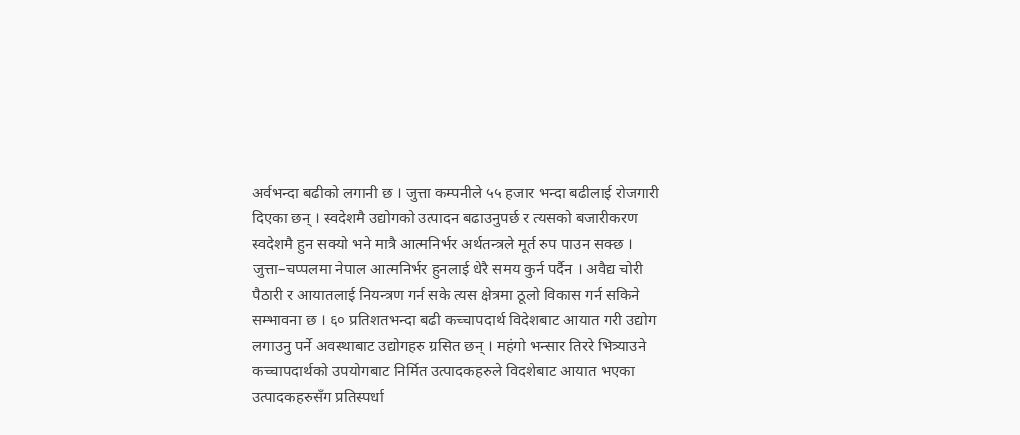अर्वभन्दा बढीको लगानी छ । जुत्ता कम्पनीले ५५ हजार भन्दा बढीलाई रोजगारी दिएका छन् । स्वदेशमै उद्योगको उत्पादन बढाउनुपर्छ र त्यसको बजारीकरण स्वदेशमै हुन सक्यो भने मात्रै आत्मनिर्भर अर्थतन्त्रले मूर्त रुप पाउन सक्छ । जुत्ता–चप्पलमा नेपाल आत्मनिर्भर हुनलाई धेरै समय कुर्न पर्दैन । अवैद्य चोरी पैठारी र आयातलाई नियन्त्रण गर्न सके त्यस क्षेत्रमा ठूलो विकास गर्न सकिने सम्भावना छ । ६० प्रतिशतभन्दा बढी कच्चापदार्थ विदेशबाट आयात गरी उद्योग लगाउनु पर्ने अवस्थाबाट उद्योगहरु ग्रसित छन् । महंगो भन्सार तिररे भित्र्याउने कच्चापदार्थको उपयोगबाट निर्मित उत्पादकहरुले विदशेबाट आयात भएका उत्पादकहरुसँग प्रतिस्पर्धा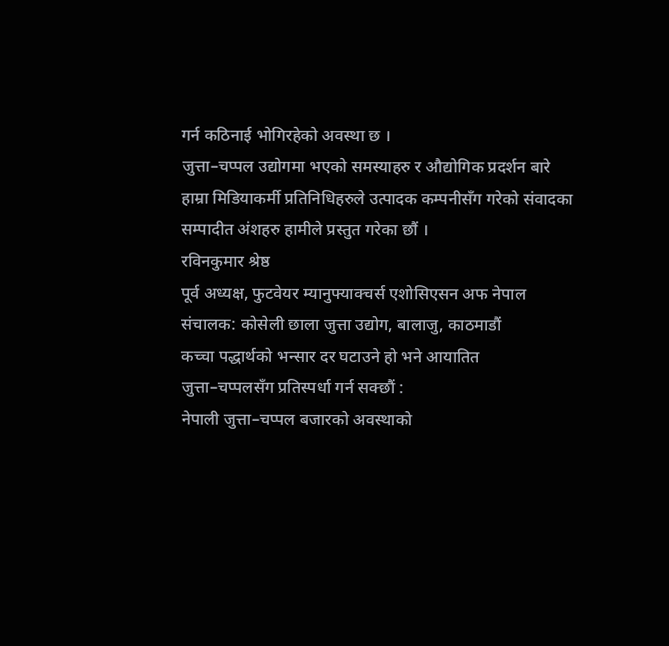गर्न कठिनाई भोगिरहेको अवस्था छ ।
जुत्ता–चप्पल उद्योगमा भएको समस्याहरु र औद्योगिक प्रदर्शन बारे हाम्रा मिडियाकर्मी प्रतिनिधिहरुले उत्पादक कम्पनीसँग गरेको संवादका सम्पादीत अंशहरु हामीले प्रस्तुत गरेका छौं ।
रविनकुमार श्रेष्ठ
पूर्व अध्यक्ष, फुटवेयर म्यानुफ्याक्चर्स एशोसिएसन अफ नेपाल
संचालक: कोसेली छाला जुत्ता उद्योग, बालाजु, काठमाडौं
कच्चा पद्धार्थको भन्सार दर घटाउने हो भने आयातित जुत्ता–चप्पलसँग प्रतिस्पर्धा गर्न सक्छौं :
नेपाली जुत्ता–चप्पल बजारको अवस्थाको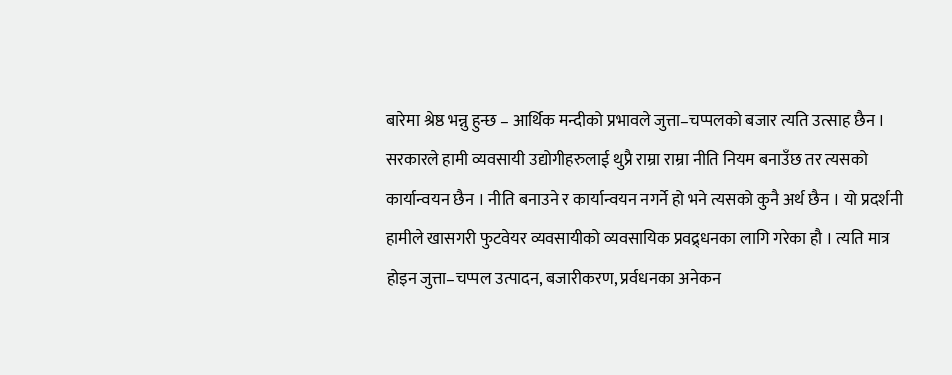बारेमा श्रेष्ठ भन्नु हुन्छ – आर्थिक मन्दीको प्रभावले जुत्ता–चप्पलको बजार त्यति उत्साह छैन । सरकारले हामी व्यवसायी उद्योगीहरुलाई थुप्रै राम्रा राम्रा नीति नियम बनाउँछ तर त्यसको कार्यान्वयन छैन । नीति बनाउने र कार्यान्वयन नगर्ने हो भने त्यसको कुनै अर्थ छैन । यो प्रदर्शनी हामीले खासगरी फुटवेयर व्यवसायीको व्यवसायिक प्रवद्र्धनका लागि गरेका हौ । त्यति मात्र होइन जुत्ता–चप्पल उत्पादन, बजारीकरण, प्रर्वधनका अनेकन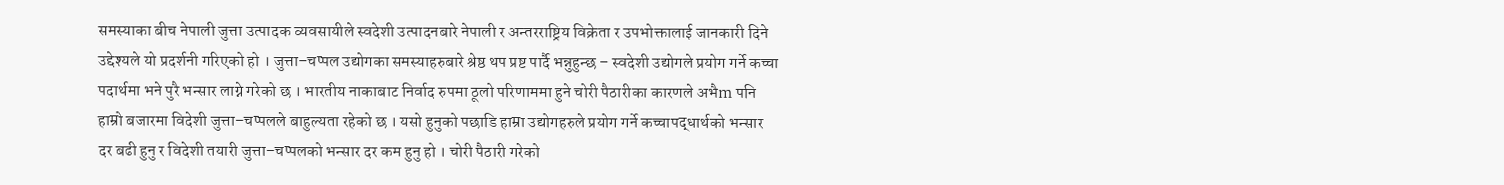समस्याका बीच नेपाली जुत्ता उत्पादक व्यवसायीले स्वदेशी उत्पादनबारे नेपाली र अन्तरराष्ट्रिय विक्रेता र उपभोक्तालाई जानकारी दिने उद्देश्यले यो प्रदर्शनी गरिएको हो । जुत्ता–चप्पल उद्योगका समस्याहरुबारे श्रेष्ठ थप प्रष्ट पार्दै भन्नुहुन्छ – स्वदेशी उद्योगले प्रयोग गर्ने कच्चा पदार्थमा भने पुरै भन्सार लाग्ने गरेको छ । भारतीय नाकाबाट निर्वाद रुपमा ठूलो परिणाममा हुने चोरी पैठारीका कारणले अभैm पनि हाम्रो बजारमा विदेशी जुत्ता–चप्पलले बाहुल्यता रहेको छ । यसो हुनुको पछाडि हाम्रा उद्योगहरुले प्रयोग गर्ने कच्चापद्धार्थको भन्सार दर बढी हुनु र विदेशी तयारी जुत्ता–चप्पलको भन्सार दर कम हुनु हो । चोरी पैठारी गरेको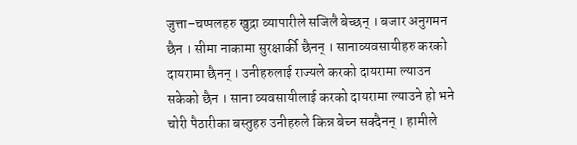जुत्ता–चप्पलहरु खुद्रा व्यापारीले सजिलै बेच्छन् । बजार अनुगमन छैन । सीमा नाकामा सुरक्षार्की छैनन् । सानाव्यवसायीहरु करको दायरामा छैनन् । उनीहरुलाई राज्यले करको दायरामा ल्याउन सकेको छैन । साना व्यवसायीलाई करको दायरामा ल्याउने हो भने चोरी पैठारीका बस्तुहरु उनीहरुले किन्न बेच्न सक्दैनन् । हामीले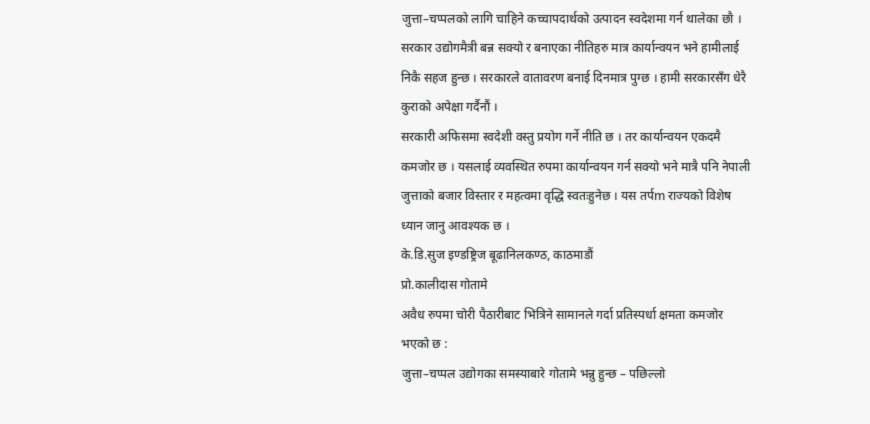जुत्ता–चप्पलको लागि चाहिने कच्चापदार्थको उत्पादन स्वदेशमा गर्न थालेका छौ । सरकार उद्योगमैत्री बन्न सक्यो र बनाएका नीतिहरु मात्र कार्यान्वयन भने हामीलाई निकै सहज हुन्छ । सरकारले वातावरण बनाई दिनमात्र पुग्छ । हामी सरकारसँग धेरै कुराको अपेक्षा गर्दैनौं ।
सरकारी अफिसमा स्वदेशी वस्तु प्रयोग गर्ने नीति छ । तर कार्यान्वयन एकदमै कमजोर छ । यसलाई व्यवस्थित रुपमा कार्यान्वयन गर्न सक्यो भने मात्रै पनि नेपाली जुत्ताको बजार विस्तार र महत्वमा वृद्धि स्वतःहुनेछ । यस तर्पm राज्यको विशेष ध्यान जानु आवश्यक छ ।
के.डि.सुज इण्डष्ट्रिज बूढानिलकण्ठ, काठमाडौं
प्रो.कालीदास गोतामे
अवैध रुपमा चोरी पैठारीबाट भित्रिने सामानले गर्दा प्रतिस्पर्धा क्षमता कमजोर भएको छ :
जुत्ता–चप्पल उद्योगका समस्याबारे गोतामे भन्नु हुन्छ – पछिल्लो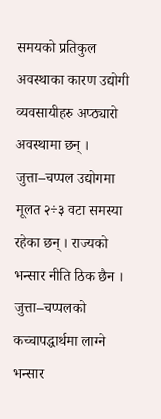समयको प्रतिकुल अवस्थाका कारण उद्योगी व्यवसायीहरु अप्ठ्यारो अवस्थामा छन् । जुत्ता–चप्पल उद्योगमा मूलत २÷३ वटा समस्या रहेका छन् । राज्यको भन्सार नीति ठिक छैन । जुत्ता–चप्पलको कच्चापद्धार्थमा लाग्ने भन्सार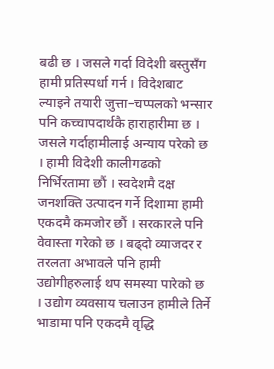बढी छ । जसले गर्दा विदेशी बस्तुसँग हामी प्रतिस्पर्धा गर्न । विदेशबाट ल्याइने तयारी जुत्ता–चप्पलको भन्सार पनि कच्चापदार्थकै हाराहारीमा छ । जसले गर्दाहामीलाई अन्याय परेको छ । हामी विदेशी कालीगढको निर्भिरतामा छौं । स्वदेशमै दक्ष जनशक्ति उत्पादन गर्ने दिशामा हामी एकदमै कमजोर छौं । सरकारले पनि वेवास्ता गरेको छ । बढ्दो व्याजदर र तरलता अभावले पनि हामी उद्योगीहरुलाई थप समस्या पारेको छ । उद्योग व्यवसाय चलाउन हामीले तिर्ने भाडामा पनि एकदमै वृद्धि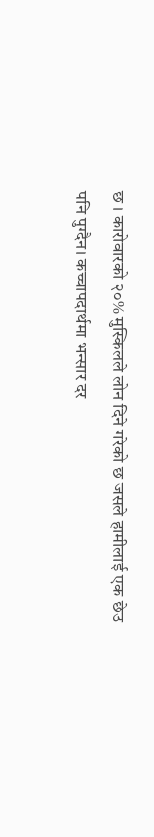छ । कारोवारको २०% मुस्किलले लोन दिने गरेको छ जसले हामीलाई एक छेउ पनि पुग्दैन। कच्चापदार्थमा भन्सार दर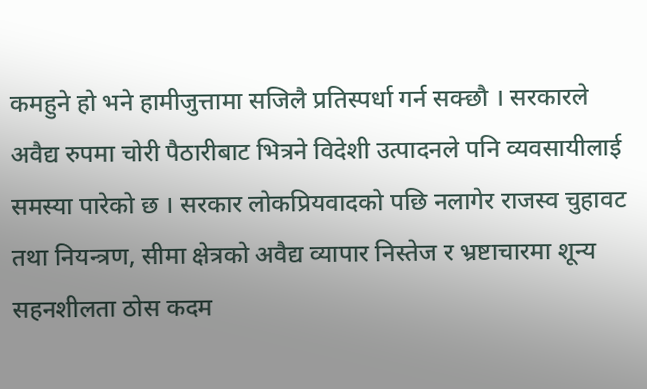कमहुने हो भने हामीजुत्तामा सजिलै प्रतिस्पर्धा गर्न सक्छौ । सरकारले अवैद्य रुपमा चोरी पैठारीबाट भित्रने विदेशी उत्पादनले पनि व्यवसायीलाई समस्या पारेको छ । सरकार लोकप्रियवादको पछि नलागेर राजस्व चुहावट तथा नियन्त्रण, सीमा क्षेत्रको अवैद्य व्यापार निस्तेज र भ्रष्टाचारमा शून्य सहनशीलता ठोस कदम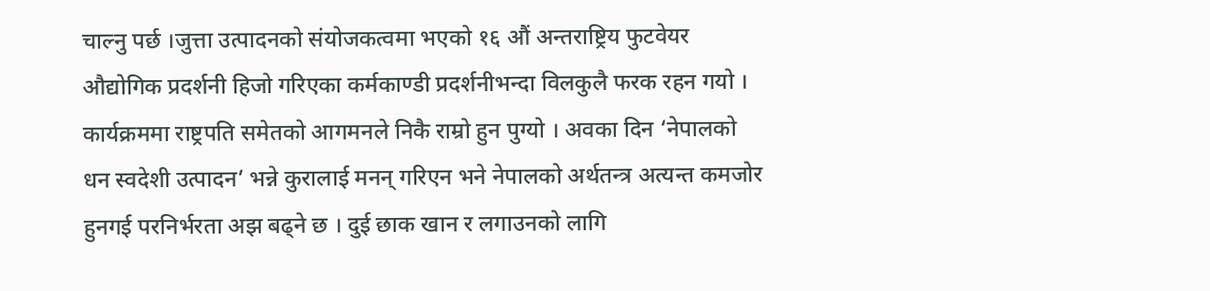चाल्नु पर्छ ।जुत्ता उत्पादनको संयोजकत्वमा भएको १६ औं अन्तराष्ट्रिय फुटवेयर औद्योगिक प्रदर्शनी हिजो गरिएका कर्मकाण्डी प्रदर्शनीभन्दा विलकुलै फरक रहन गयो । कार्यक्रममा राष्ट्रपति समेतको आगमनले निकै राम्रो हुन पुग्यो । अवका दिन ‘नेपालको धन स्वदेशी उत्पादन’ भन्ने कुरालाई मनन् गरिएन भने नेपालको अर्थतन्त्र अत्यन्त कमजोर हुनगई परनिर्भरता अझ बढ्ने छ । दुई छाक खान र लगाउनको लागि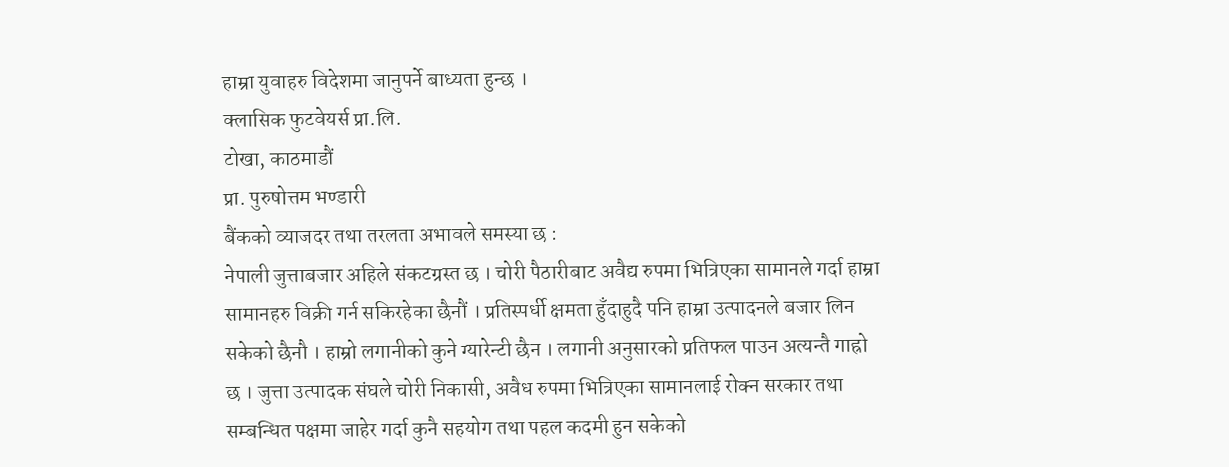हाम्रा युवाहरु विदेशमा जानुपर्ने बाध्यता हुन्छ ।
क्लासिक फुटवेयर्स प्रा.लि.
टोखा, काठमाडौं
प्रा. पुरुषोत्तम भण्डारी
बैंकको व्याजदर तथा तरलता अभावले समस्या छ :
नेपाली जुत्ताबजार अहिले संकटग्रस्त छ । चोरी पैठारीबाट अवैद्य रुपमा भित्रिएका सामानले गर्दा हाम्रा सामानहरु विक्री गर्न सकिरहेका छैनौं । प्रतिस्पर्धी क्षमता हुँदाहुदै पनि हाम्रा उत्पादनले बजार लिन सकेको छैनौ । हाम्रो लगानीको कुने ग्यारेन्टी छैन । लगानी अनुसारको प्रतिफल पाउन अत्यन्तै गाह्रो छ । जुत्ता उत्पादक संघले चोरी निकासी, अवैध रुपमा भित्रिएका सामानलाई रोक्न सरकार तथा सम्बन्धित पक्षमा जाहेर गर्दा कुनै सहयोग तथा पहल कदमी हुन सकेको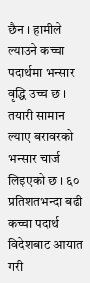छैन । हामीले ल्याउने कच्चा पदार्थमा भन्सार वृद्धि उच्च छ । तयारी सामान ल्याए बरावरको भन्सार चार्ज लिइएको छ । ६० प्रतिशतभन्दा बढी कच्चा पदार्थ विदेशबाट आयात गरी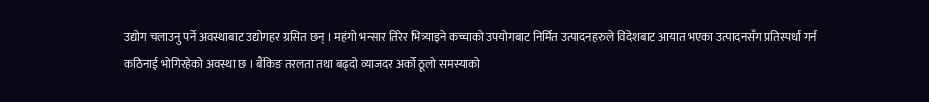उद्योग चलाउनु पर्ने अवस्थाबाट उद्योगहर ग्रसित छन् । महंगो भन्सार तिरेर भित्र्याइने कच्चाको उपयोगबाट निर्मित उत्पादनहरुले विदेशबाट आयात भएका उत्पादनसँग प्रतिस्पर्धा गर्न कठिनाई भोगिरहेको अवस्था छ । बैंकिङ तरलता तथा बढ्दो व्याजदर अर्को ठूलो समस्याको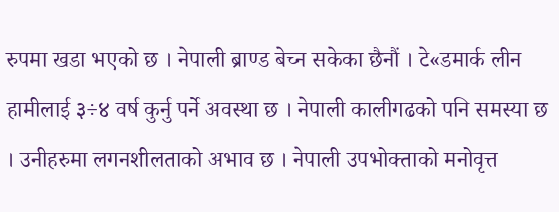रुपमा खडा भएको छ । नेपाली ब्राण्ड बेच्न सकेका छैनौं । टे«डमार्क लीन हामीलाई ३÷४ वर्ष कुर्नु पर्ने अवस्था छ । नेपाली कालीगढको पनि समस्या छ । उनीहरुमा लगनशीलताको अभाव छ । नेपाली उपभोक्ताको मनोवृत्त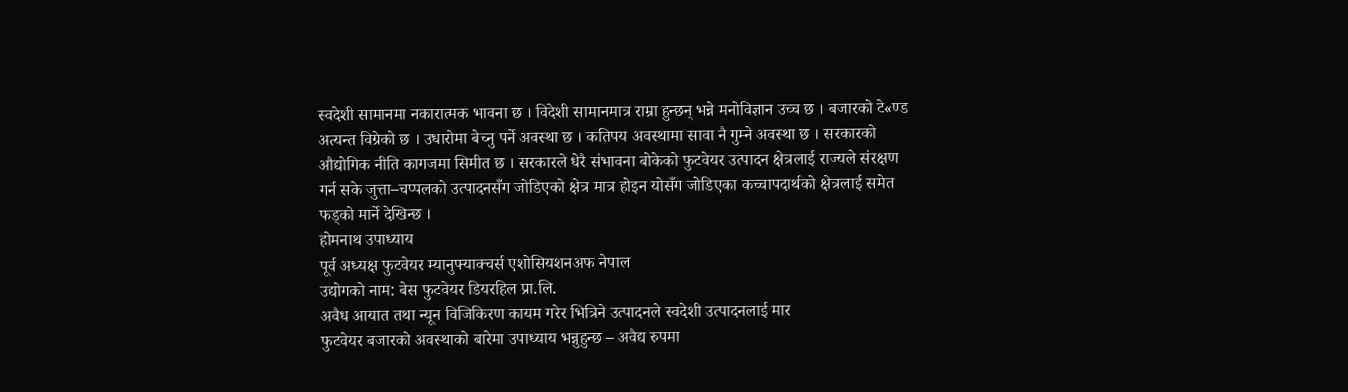स्वदेशी सामानमा नकारात्मक भावना छ । विदेशी सामानमात्र राम्रा हुन्छन् भन्ने मनोविज्ञान उच्च छ । बजारको टे«ण्ड अत्यन्त विग्रेको छ । उधारोमा बेच्नु पर्ने अवस्था छ । कतिपय अवस्थामा सावा नै गुम्ने अवस्था छ । सरकारको औद्योगिक नीति कागजमा सिमीत छ । सरकारले धेरै संभावना बोकेको फुटवेयर उत्पादन क्षेत्रलाई राज्यले संरक्षण गर्न सके जुत्ता–चप्पलको उत्पादनसँग जोडिएको क्षेत्र मात्र होइन योसँग जोडिएका कच्चापदार्थको क्षेत्रलाई समेत फड्को मार्ने देखिन्छ ।
होमनाथ उपाध्याय
पूर्व अध्यक्ष फुटवेयर म्यानुफ्याक्चर्स एशोसियशनअफ नेपाल
उद्योगको नाम: बेस फुटवेयर डियरहिल प्रा.लि.
अवैध आयात तथा न्यून विजिकिरण कायम गरेर भित्रिने उत्पादनले स्वदेशी उत्पादनलाई मार
फुटवेयर बजारको अवस्थाको बारेमा उपाध्याय भन्नुहुन्छ – अवैद्य रुपमा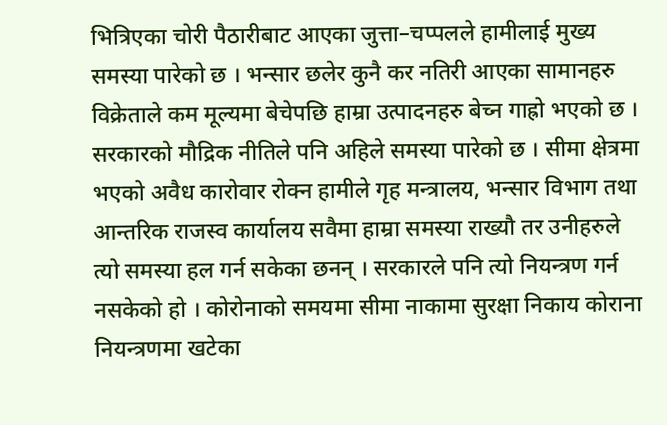भित्रिएका चोरी पैठारीबाट आएका जुत्ता–चप्पलले हामीलाई मुख्य समस्या पारेको छ । भन्सार छलेर कुनै कर नतिरी आएका सामानहरु विक्रेताले कम मूल्यमा बेचेपछि हाम्रा उत्पादनहरु बेच्न गाह्रो भएको छ । सरकारको मौद्रिक नीतिले पनि अहिले समस्या पारेको छ । सीमा क्षेत्रमा भएको अवैध कारोवार रोक्न हामीले गृह मन्त्रालय, भन्सार विभाग तथा आन्तरिक राजस्व कार्यालय सवैमा हाम्रा समस्या राख्यौ तर उनीहरुले त्यो समस्या हल गर्न सकेका छनन् । सरकारले पनि त्यो नियन्त्रण गर्न नसकेको हो । कोरोनाको समयमा सीमा नाकामा सुरक्षा निकाय कोराना नियन्त्रणमा खटेका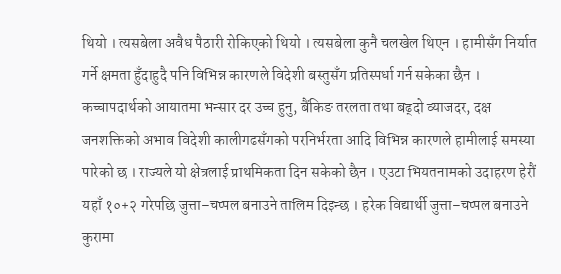थियो । त्यसबेला अवैध पैठारी रोकिएको थियो । त्यसबेला कुनै चलखेल थिएन । हामीसँग निर्यात गर्ने क्षमता हुँदाहुदै पनि विभिन्न कारणले विदेशी बस्तुसँग प्रतिस्पर्धा गर्न सकेका छैन । कच्चापदार्थको आयातमा भन्सार दर उच्च हुनु, बैंकिङ तरलता तथा बढ्दो व्याजदर, दक्ष जनशक्तिको अभाव विदेशी कालीगढसँगको परनिर्भरता आदि विभिन्न कारणले हामीलाई समस्या पारेको छ । राज्यले यो क्षेत्रलाई प्राथमिकता दिन सकेको छैन । एउटा भियतनामको उदाहरण हेरौं यहाँ १०+२ गरेपछि जुत्ता–चप्पल बनाउने तालिम दिइन्छ । हरेक विद्यार्थी जुत्ता–चप्पल बनाउने कुरामा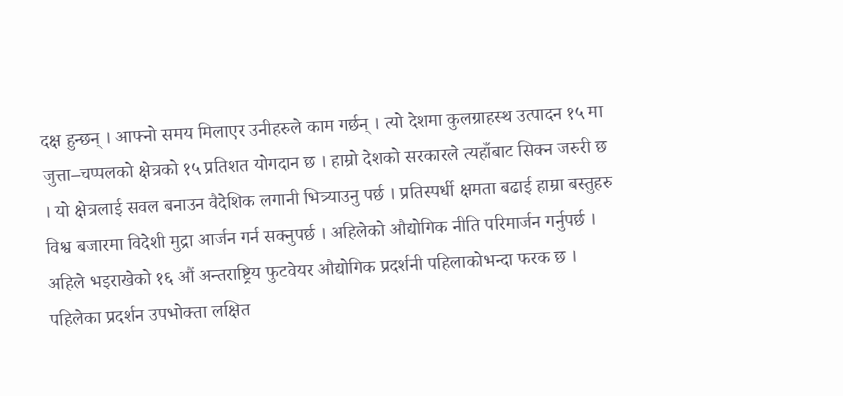दक्ष हुन्छन् । आफ्नो समय मिलाएर उनीहरुले काम गर्छन् । त्यो देशमा कुलग्राहस्थ उत्पादन १५ मा जुत्ता–चप्पलको क्षेत्रको १५ प्रतिशत योगदान छ । हाम्रो देशको सरकारले त्यहाँबाट सिक्न जरुरी छ । यो क्षेत्रलाई सवल बनाउन वैदेशिक लगानी भित्र्याउनु पर्छ । प्रतिस्पर्धी क्षमता बढाई हाम्रा बस्तुहरु विश्व बजारमा विदेशी मुद्रा आर्जन गर्न सक्नुपर्छ । अहिलेको औद्योगिक नीति परिमार्जन गर्नुपर्छ । अहिले भइराखेको १६ औं अन्तराष्ट्रिय फुटवेयर औद्योगिक प्रदर्शनी पहिलाकोभन्दा फरक छ । पहिलेका प्रदर्शन उपभोक्ता लक्षित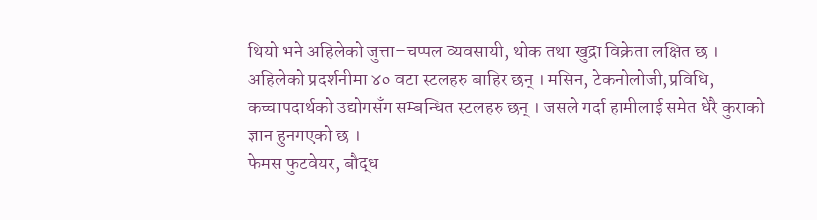थियो भने अहिलेको जुत्ता–चप्पल व्यवसायी, थोक तथा खुद्रा विक्रेता लक्षित छ । अहिलेको प्रदर्शनीमा ४० वटा स्टलहरु बाहिर छन् । मसिन, टेकनोलोजी,प्रविधि, कच्चापदार्थको उद्योगसँग सम्बन्धित स्टलहरु छन् । जसले गर्दा हामीलाई समेत धेरै कुराको ज्ञान हुनगएको छ ।
फेमस फुटवेयर, बौद्ध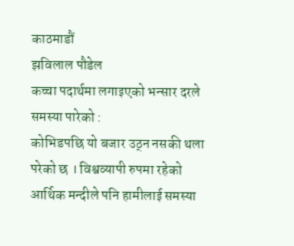काठमाडौं
झविलाल पौडेल
कच्चा पदार्थमा लगाइएको भन्सार दरले समस्या पारेको :
कोभिडपछि यो बजार उठ्न नसकी थला परेको छ । विश्वव्यापी रुपमा रहेको आर्थिक मन्दीले पनि हामीलाई समस्या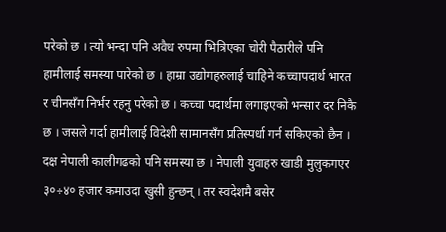परेको छ । त्यो भन्दा पनि अवैध रुपमा भित्रिएका चोरी पैठारीले पनि हामीलाई समस्या पारेको छ । हाम्रा उद्योगहरुलाई चाहिने कच्चापदार्थ भारत र चीनसँग निर्भर रहनु परेको छ । कच्चा पदार्थमा लगाइएको भन्सार दर निकै छ । जसले गर्दा हामीलाई विदेशी सामानसँग प्रतिस्पर्धा गर्न सकिएको छैन । दक्ष नेपाली कालीगढको पनि समस्या छ । नेपाली युवाहरु खाडी मुलुकगएर ३०÷४० हजार कमाउदा खुसी हुन्छन् । तर स्वदेशमै बसेर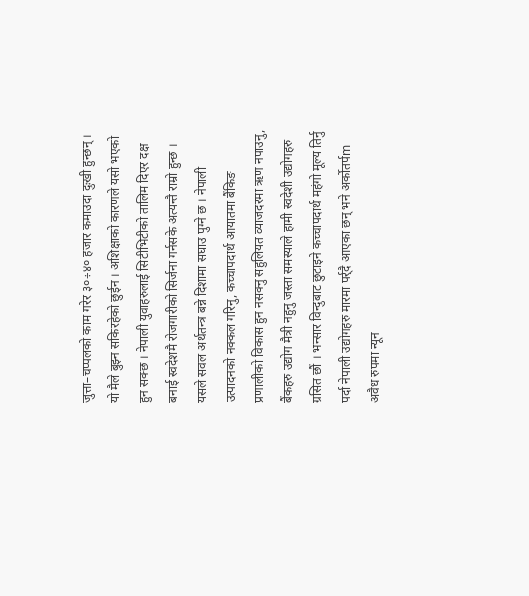जुत्ता–चप्पलको काम गरेर ३०÷४० हजार कमाउदा दुःखी हुन्छन् । यो मैले बुझ्न सकिरहेको छुईन । अशिक्षाको कारणले यसो भएको हुन सक्छ । नेपाली युवाहरुलाई सिटीभिटीको तालिम दिएर दक्ष बनाई स्वदेशमै रोजगारीको सिर्जना गर्नसके अत्यन्तै राम्रो हुन्छ । यसले सवल अर्थतन्त्र बन्ने दिशामा सघाउ पुग्ने छ । नेपाली उत्पादनको नक्कल गरिनु, कच्चापदार्थ आयातमा बैंकिङ प्रणालीको विकास हुन नसक्नु सहुलियत व्याजदरमा ऋण नपाउनु, बैंकहरु उद्योग मैत्री नहुनु जस्ता समस्याले हामी स्वदेशी उद्योगहरु ग्रसित छौं । भन्सार विन्दुबाट छुटाइने कच्चापदार्थ महंगो मूल्य तिर्नु पर्दा नेपाली उद्योगहरु मारमा पर्र्दै आएका छन् भने अर्कोतर्पm अवैध रुपमा न्यून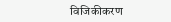विजिकीकरण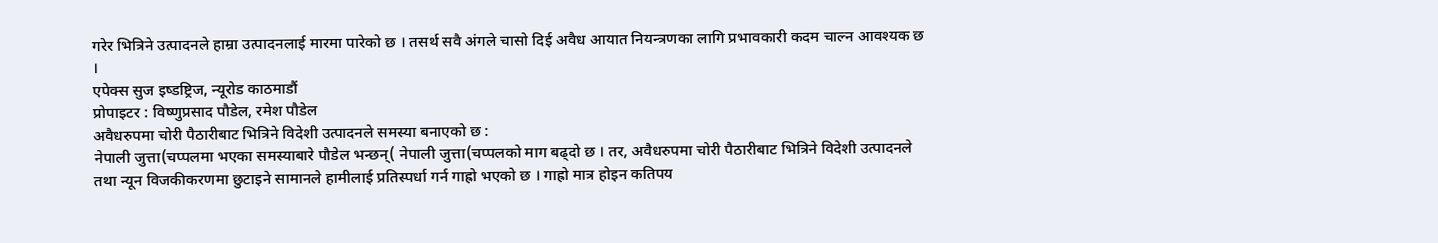गरेर भित्रिने उत्पादनले हाम्रा उत्पादनलाई मारमा पारेको छ । तसर्थ सवै अंगले चासो दिई अवैध आयात नियन्त्रणका लागि प्रभावकारी कदम चाल्न आवश्यक छ ।
एपेक्स सुज इष्डष्ट्रिज, न्यूरोड काठमाडौं
प्रोपाइटर : विष्णुप्रसाद पौडेल, रमेश पौडेल
अवैधरुपमा चोरी पैठारीबाट भित्रिने विदेशी उत्पादनले समस्या बनाएको छ :
नेपाली जुत्ता(चप्पलमा भएका समस्याबारे पौडेल भन्छन्( नेपाली जुत्ता(चप्पलको माग बढ्दो छ । तर, अवैधरुपमा चोरी पैठारीबाट भित्रिने विदेशी उत्पादनले तथा न्यून विजकीकरणमा छुटाइने सामानले हामीलाई प्रतिस्पर्धा गर्न गाह्रो भएको छ । गाह्रो मात्र होइन कतिपय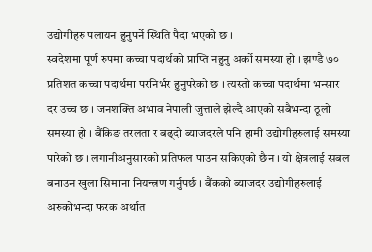उद्योगीहरु पलायन हुनुपर्ने स्थिति पैदा भएको छ ।
स्वदेशमा पूर्ण रुपमा कच्चा पदार्थको प्राप्ति नहुनु अर्को समस्या हो । झण्डै ७० प्रतिशत कच्चा पदार्थमा परनिर्भर हुनुपरेको छ । त्यस्तो कच्चा पदार्थमा भन्सार दर उच्च छ । जनशक्ति अभाव नेपाली जुत्ताले झेल्दै आएको सबैभन्दा ठूलो समस्या हो । बैंकिङ तरलता र बढ्दो ब्याजदरले पनि हामी उद्योगीहरुलाई समस्या पारेको छ । लगानीअनुसारको प्रतिफल पाउन सकिएको छैन । यो क्षेत्रलाई सबल बनाउन खुला सिमाना नियन्त्रण गर्नुपर्छ । बैंकको ब्याजदर उद्योगीहरुलाई अरुकोभन्दा फरक अर्थात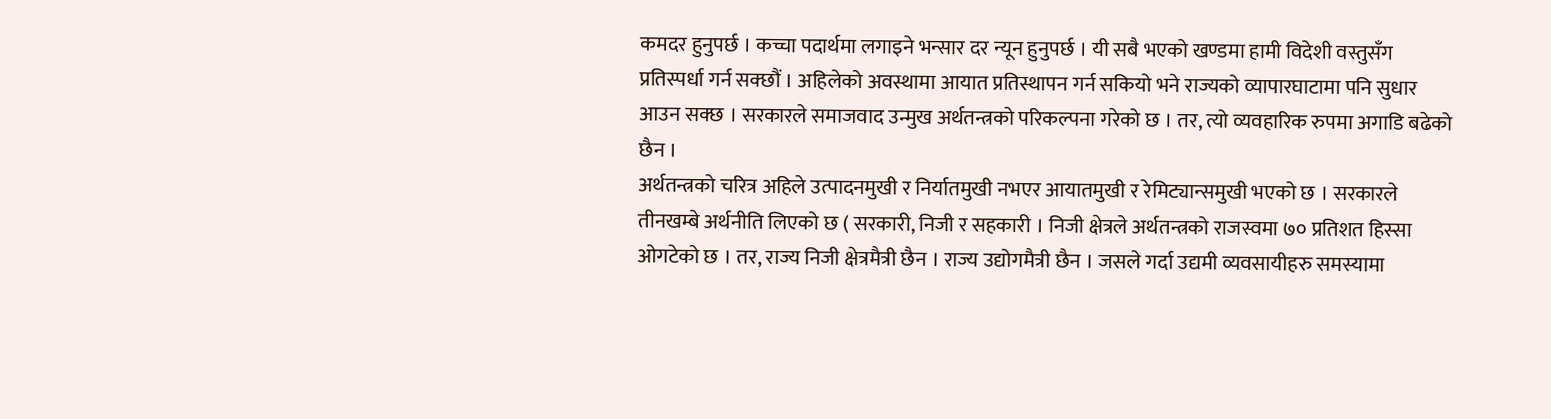कमदर हुनुपर्छ । कच्चा पदार्थमा लगाइने भन्सार दर न्यून हुनुपर्छ । यी सबै भएको खण्डमा हामी विदेशी वस्तुसँग प्रतिस्पर्धा गर्न सक्छौं । अहिलेको अवस्थामा आयात प्रतिस्थापन गर्न सकियो भने राज्यको व्यापारघाटामा पनि सुधार आउन सक्छ । सरकारले समाजवाद उन्मुख अर्थतन्त्रको परिकल्पना गरेको छ । तर, त्यो व्यवहारिक रुपमा अगाडि बढेको छैन ।
अर्थतन्त्रको चरित्र अहिले उत्पादनमुखी र निर्यातमुखी नभएर आयातमुखी र रेमिट्यान्समुखी भएको छ । सरकारले तीनखम्बे अर्थनीति लिएको छ ( सरकारी, निजी र सहकारी । निजी क्षेत्रले अर्थतन्त्रको राजस्वमा ७० प्रतिशत हिस्सा ओगटेको छ । तर, राज्य निजी क्षेत्रमैत्री छैन । राज्य उद्योगमैत्री छैन । जसले गर्दा उद्यमी व्यवसायीहरु समस्यामा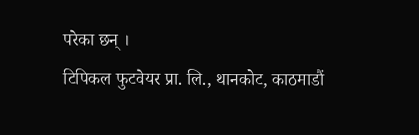परेका छन् ।
टिपिकल फुटवेयर प्रा. लि., थानकोट, काठमाडौं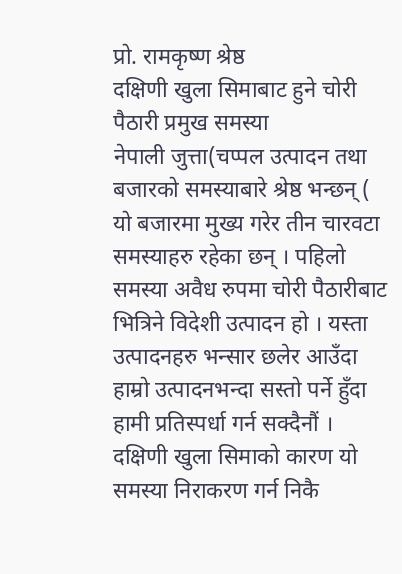प्रो. रामकृष्ण श्रेष्ठ
दक्षिणी खुला सिमाबाट हुने चोरी पैठारी प्रमुख समस्या
नेपाली जुत्ता(चप्पल उत्पादन तथा बजारको समस्याबारे श्रेष्ठ भन्छन् ( यो बजारमा मुख्य गरेर तीन चारवटा समस्याहरु रहेका छन् । पहिलो समस्या अवैध रुपमा चोरी पैठारीबाट भित्रिने विदेशी उत्पादन हो । यस्ता उत्पादनहरु भन्सार छलेर आउँदा हाम्रो उत्पादनभन्दा सस्तो पर्ने हुँदा हामी प्रतिस्पर्धा गर्न सक्दैनौं । दक्षिणी खुला सिमाको कारण यो समस्या निराकरण गर्न निकै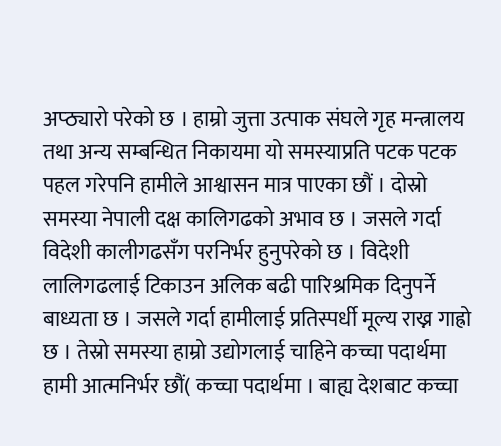अप्ठ्यारो परेको छ । हाम्रो जुत्ता उत्पाक संघले गृह मन्त्रालय तथा अन्य सम्बन्धित निकायमा यो समस्याप्रति पटक पटक पहल गरेपनि हामीले आश्वासन मात्र पाएका छौं । दोस्रो समस्या नेपाली दक्ष कालिगढको अभाव छ । जसले गर्दा विदेशी कालीगढसँग परनिर्भर हुनुपरेको छ । विदेशी लालिगढलाई टिकाउन अलिक बढी पारिश्रमिक दिनुपर्ने बाध्यता छ । जसले गर्दा हामीलाई प्रतिस्पर्धी मूल्य राख्न गाह्रो छ । तेस्रो समस्या हाम्रो उद्योगलाई चाहिने कच्चा पदार्थमा हामी आत्मनिर्भर छौं( कच्चा पदार्थमा । बाह्य देशबाट कच्चा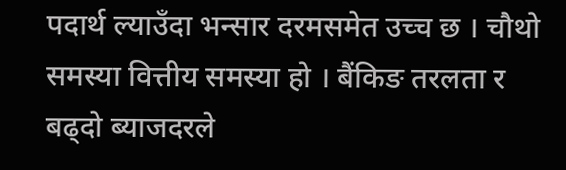पदार्थ ल्याउँदा भन्सार दरमसमेत उच्च छ । चौथो समस्या वित्तीय समस्या हो । बैंकिङ तरलता र बढ्दो ब्याजदरले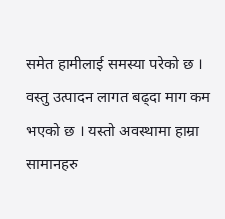समेत हामीलाई समस्या परेको छ । वस्तु उत्पादन लागत बढ्दा माग कम भएको छ । यस्तो अवस्थामा हाम्रा सामानहरु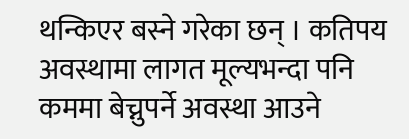थन्किएर बस्ने गरेका छन् । कतिपय अवस्थामा लागत मूल्यभन्दा पनि कममा बेच्नुपर्ने अवस्था आउने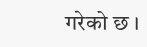गरेको छ ।